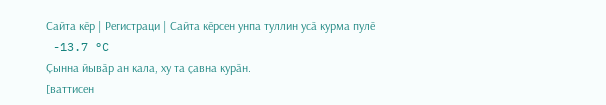Сайта кӗр | Регистраци | Сайта кӗрсен унпа туллин усӑ курма пулӗ
 -13.7 °C
Ҫынна йывӑр ан кала, ху та ҫавна курӑн.
[ваттисен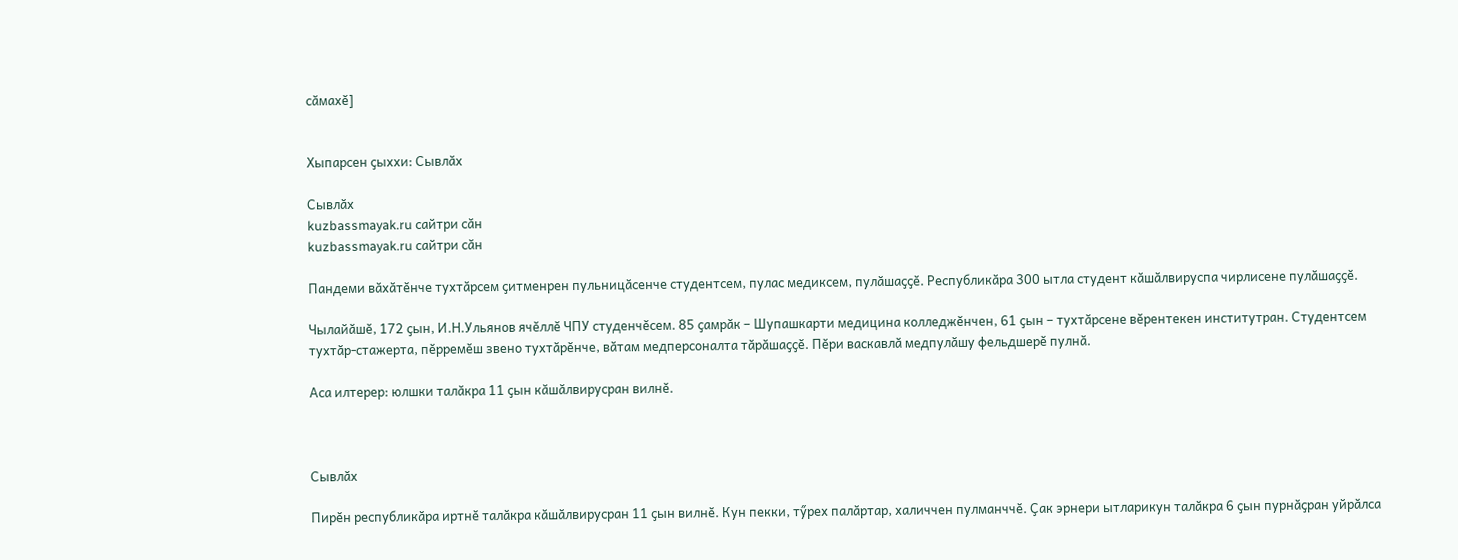сӑмахӗ]


Хыпарсен ҫыххи: Сывлӑх

Сывлӑх
kuzbassmayak.ru сайтри сӑн
kuzbassmayak.ru сайтри сӑн

Пандеми вӑхӑтӗнче тухтӑрсем ҫитменрен пульницӑсенче студентсем, пулас медиксем, пулӑшаҫҫӗ. Республикӑра 300 ытла студент кӑшӑлвируспа чирлисене пулӑшаҫҫӗ.

Чылайӑшӗ, 172 ҫын, И.Н.Ульянов ячӗллӗ ЧПУ студенчӗсем. 85 ҫамрӑк – Шупашкарти медицина колледжӗнчен, 61 ҫын – тухтӑрсене вӗрентекен институтран. Студентсем тухтӑр-стажерта, пӗрремӗш звено тухтӑрӗнче, вӑтам медперсоналта тӑрӑшаҫҫӗ. Пӗри васкавлӑ медпулӑшу фельдшерӗ пулнӑ.

Аса илтерер: юлшки талӑкра 11 ҫын кӑшӑлвирусран вилнӗ.



Сывлӑх

Пирӗн республикӑра иртнӗ талӑкра кӑшӑлвирусран 11 ҫын вилнӗ. Кун пекки, тӳрех палӑртар, халиччен пулманччӗ. Ҫак эрнери ытларикун талӑкра 6 ҫын пурнӑҫран уйрӑлса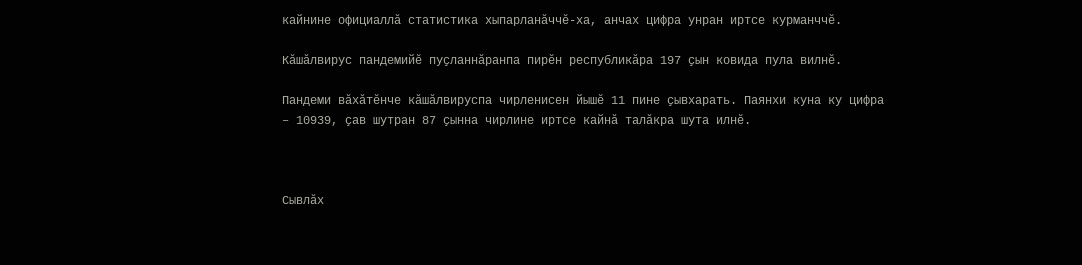кайнине официаллӑ статистика хыпарланӑччӗ-ха, анчах цифра унран иртсе курманччӗ.

Кӑшӑлвирус пандемийӗ пуҫланнӑранпа пирӗн республикӑра 197 ҫын ковида пула вилнӗ.

Пандеми вӑхӑтӗнче кӑшӑлвируспа чирленисен йышӗ 11 пине ҫывхарать. Паянхи куна ку цифра – 10939, ҫав шутран 87 ҫынна чирлине иртсе кайнӑ талӑкра шута илнӗ.



Сывлӑх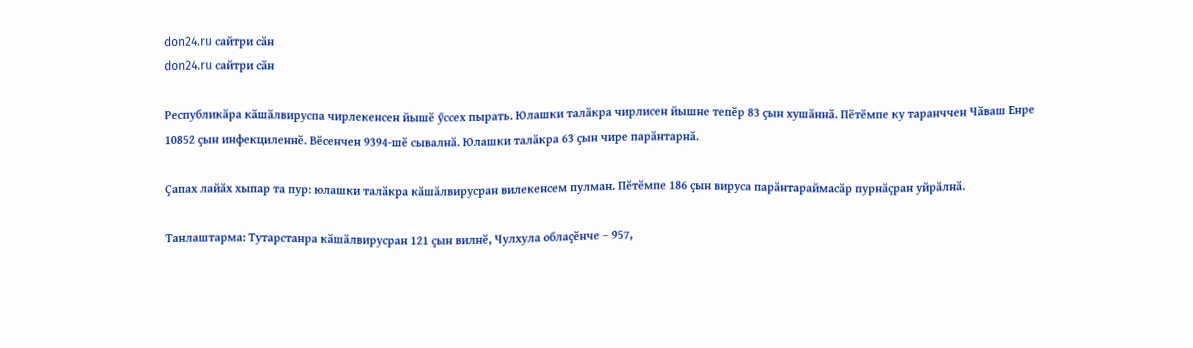don24.ru сайтри сӑн
don24.ru сайтри сӑн

Республикӑра кӑшӑлвируспа чирлекенсен йышӗ ӳссех пырать. Юлашки талӑкра чирлисен йышне тепӗр 83 ҫын хушӑннӑ. Пӗтӗмпе ку таранччен Чӑваш Енре 10852 ҫын инфекциленнӗ. Вӗсенчен 9394-шӗ сывалнӑ. Юлашки талӑкра 63 ҫын чире парӑнтарнӑ.

Ҫапах лайӑх хыпар та пур: юлашки талӑкра кӑшӑлвирусран вилекенсем пулман. Пӗтӗмпе 186 ҫын вируса парӑнтараймасӑр пурнӑҫран уйрӑлнӑ.

Танлаштарма: Тутарстанра кӑшӑлвирусран 121 ҫын вилнӗ, Чулхула облаҫӗнче – 957,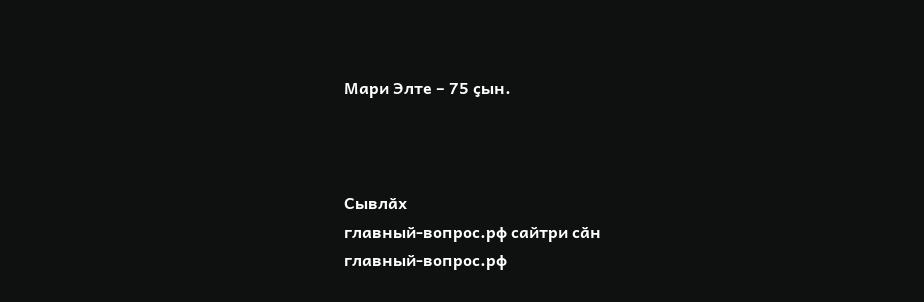Мари Элте – 75 ҫын.



Сывлӑх
главный-вопрос.рф сайтри сӑн
главный-вопрос.рф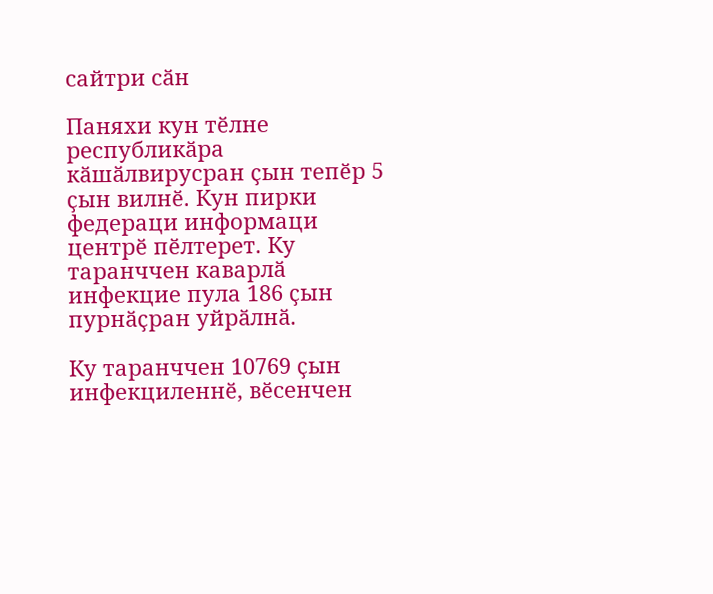сайтри сӑн

Паняхи кун тӗлне республикӑра кӑшӑлвирусран ҫын тепӗр 5 ҫын вилнӗ. Кун пирки федераци информаци центрӗ пӗлтерет. Ку таранччен каварлӑ инфекцие пула 186 ҫын пурнӑҫран уйрӑлнӑ.

Ку таранччен 10769 ҫын инфекциленнӗ, вӗсенчен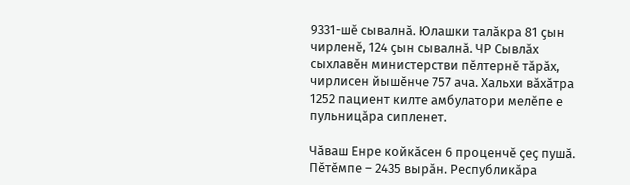9331-шӗ сывалнӑ. Юлашки талӑкра 81 ҫын чирленӗ, 124 ҫын сывалнӑ. ЧР Сывлӑх сыхлавӗн министерстви пӗлтернӗ тӑрӑх, чирлисен йышӗнче 757 ача. Хальхи вӑхӑтра 1252 пациент килте амбулатори мелӗпе е пульницӑра сипленет.

Чӑваш Енре койкӑсен 6 проценчӗ ҫеҫ пушӑ. Пӗтӗмпе – 2435 вырӑн. Республикӑра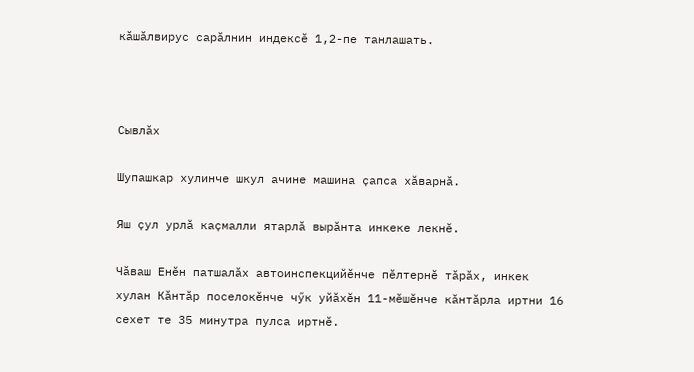кӑшӑлвирус сарӑлнин индексӗ 1,2-пе танлашать.



Сывлӑх

Шупашкар хулинче шкул ачине машина ҫапса хӑварнӑ.

Яш ҫул урлӑ каҫмалли ятарлӑ вырӑнта инкеке лекнӗ.

Чӑваш Енӗн патшалӑх автоинспекцийӗнче пӗлтернӗ тӑрӑх, инкек хулан Кӑнтӑр поселокӗнче чӳк уйӑхӗн 11-мӗшӗнче кӑнтӑрла иртни 16 сехет те 35 минутра пулса иртнӗ.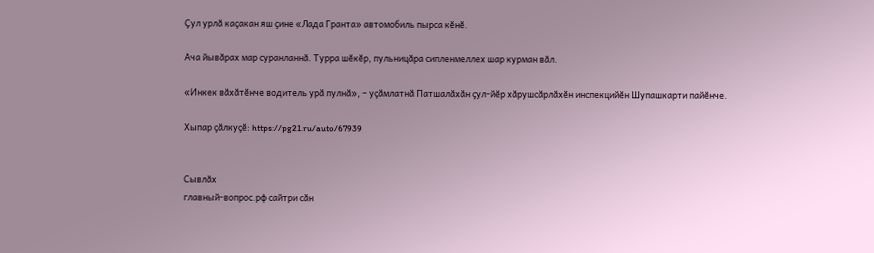Ҫул урлӑ каҫакан яш ҫине «Лада Гранта» автомобиль пырса кӗнӗ.

Ача йывӑрах мар суранланнӑ. Турра шӗкӗр, пульницӑра сипленмеллех шар курман вӑл.

«Инкек вӑхӑтӗнче водитель урӑ пулнӑ», – уҫӑмлатнӑ Патшалӑхӑн ҫул-йӗр хӑрушсӑрлӑхӗн инспекцийӗн Шупашкарти пайӗнче.

Хыпар ҫӑлкуҫӗ: https://pg21.ru/auto/67939


Сывлӑх
главный-вопрос.рф сайтри сӑн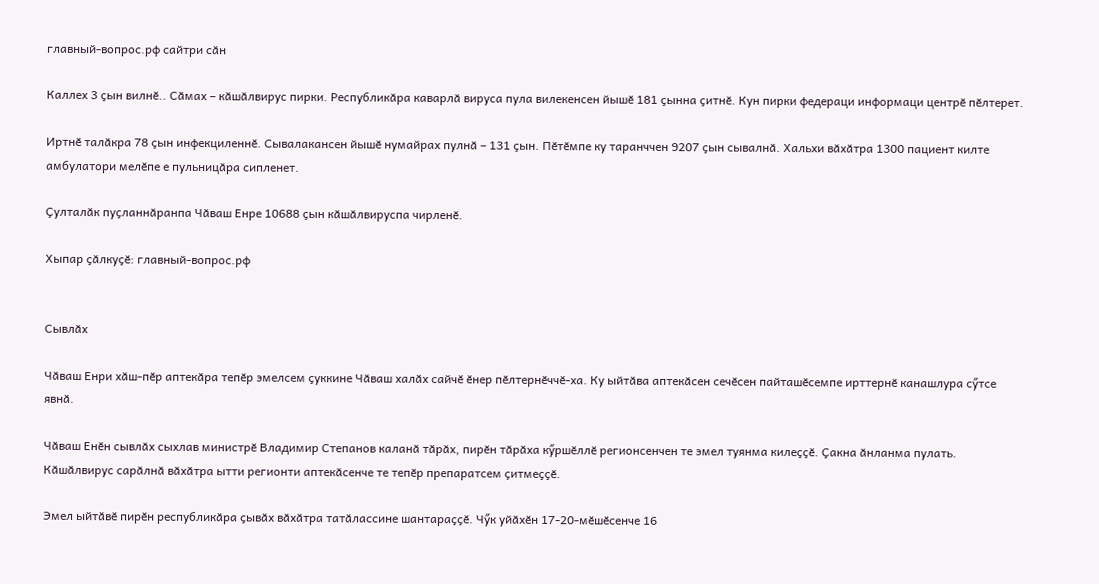главный-вопрос.рф сайтри сӑн

Каллех 3 ҫын вилнӗ.. Сӑмах – кӑшӑлвирус пирки. Республикӑра каварлӑ вируса пула вилекенсен йышӗ 181 ҫынна ҫитнӗ. Кун пирки федераци информаци центрӗ пӗлтерет.

Иртнӗ талӑкра 78 ҫын инфекциленнӗ. Сывалакансен йышӗ нумайрах пулнӑ – 131 ҫын. Пӗтӗмпе ку таранччен 9207 ҫын сывалнӑ. Хальхи вӑхӑтра 1300 пациент килте амбулатори мелӗпе е пульницӑра сипленет.

Ҫулталӑк пуҫланнӑранпа Чӑваш Енре 10688 ҫын кӑшӑлвируспа чирленӗ.

Хыпар ҫӑлкуҫӗ: главный-вопрос.рф


Сывлӑх

Чӑваш Енри хӑш-пӗр аптекӑра тепӗр эмелсем ҫуккине Чӑваш халӑх сайчӗ ӗнер пӗлтернӗччӗ-ха. Ку ыйтӑва аптекӑсен сечӗсен пайташӗсемпе ирттернӗ канашлура сӳтсе явнӑ.

Чӑваш Енӗн сывлӑх сыхлав министрӗ Владимир Степанов каланӑ тӑрӑх, пирӗн тӑрӑха кӳршӗллӗ регионсенчен те эмел туянма килеҫҫӗ. Ҫакна ӑнланма пулать. Кӑшӑлвирус сарӑлнӑ вӑхӑтра ытти регионти аптекӑсенче те тепӗр препаратсем ҫитмеҫҫӗ.

Эмел ыйтӑвӗ пирӗн республикӑра ҫывӑх вӑхӑтра татӑлассине шантараҫҫӗ. Чӳк уйӑхӗн 17-20-мӗшӗсенче 16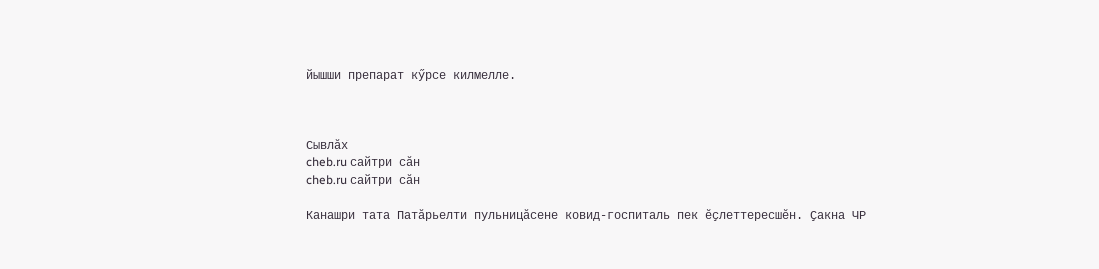йышши препарат кӳрсе килмелле.



Сывлӑх
cheb.ru сайтри сӑн
cheb.ru сайтри сӑн

Канашри тата Патӑрьелти пульницӑсене ковид-госпиталь пек ӗҫлеттересшӗн. Ҫакна ЧР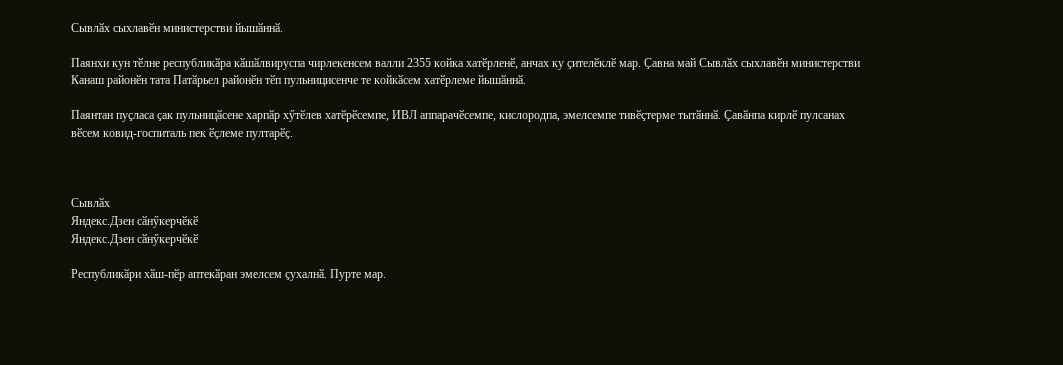Сывлӑх сыхлавӗн министерстви йышӑннӑ.

Паянхи кун тӗлне республикӑра кӑшӑлвируспа чирлекенсем валли 2355 койка хатӗрленӗ, анчах ку ҫителӗклӗ мар. Ҫавна май Сывлӑх сыхлавӗн министерстви Канаш районӗн тата Патӑрьел районӗн тӗп пульницисенче те койкӑсем хатӗрлеме йышӑннӑ.

Паянтан пуҫласа ҫак пульницӑсене харпӑр хӳтӗлев хатӗрӗсемпе, ИВЛ аппарачӗсемпе, кислородпа, эмелсемпе тивӗҫтерме тытӑннӑ. Ҫавӑнпа кирлӗ пулсанах вӗсем ковид-госпиталь пек ӗҫлеме пултарӗҫ.



Сывлӑх
Яндекс.Дзен сӑнӳкерчӗкӗ
Яндекс.Дзен сӑнӳкерчӗкӗ

Республикӑри хӑш-пӗр аптекӑран эмелсем ҫухалнӑ. Пурте мар.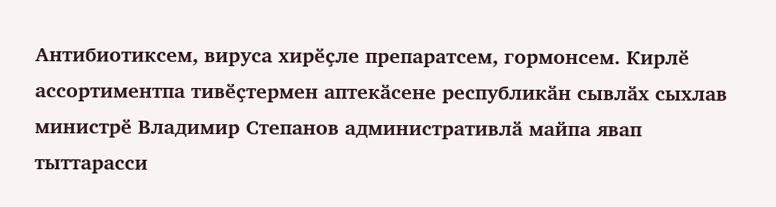Антибиотиксем, вируса хирӗҫле препаратсем, гормонсем. Кирлӗ ассортиментпа тивӗҫтермен аптекӑсене республикӑн сывлӑх сыхлав министрӗ Владимир Степанов административлӑ майпа явап тыттарасси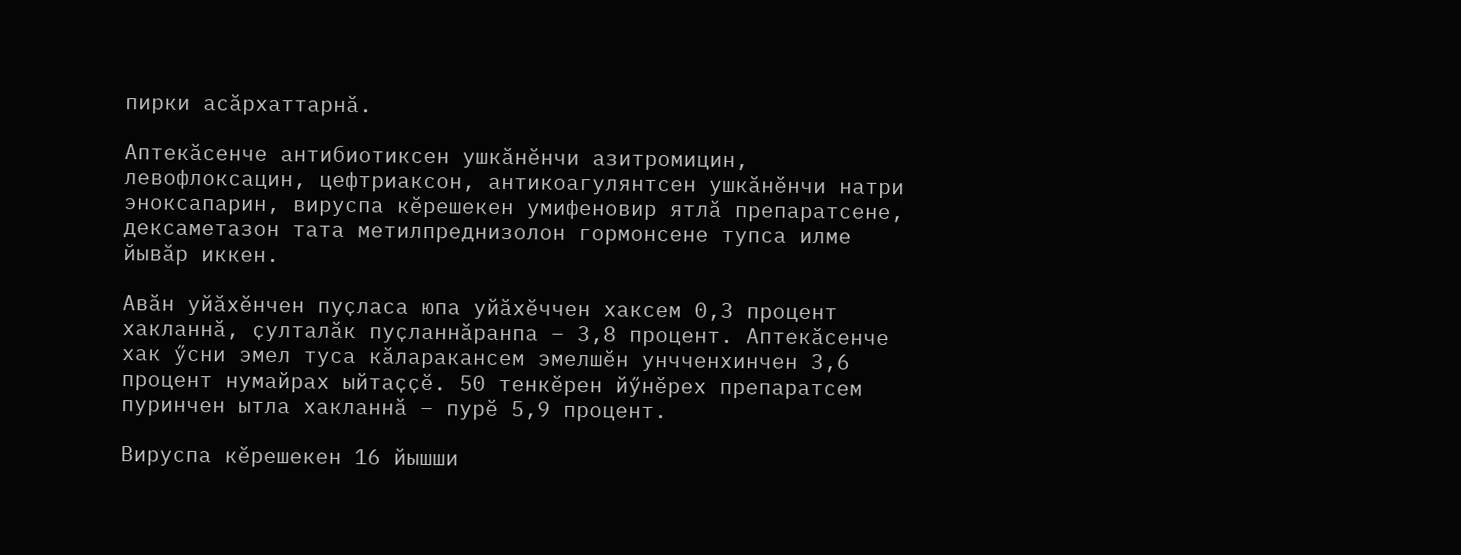пирки асӑрхаттарнӑ.

Аптекӑсенче антибиотиксен ушкӑнӗнчи азитромицин, левофлоксацин, цефтриаксон, антикоагулянтсен ушкӑнӗнчи натри эноксапарин, вируспа кӗрешекен умифеновир ятлӑ препаратсене, дексаметазон тата метилпреднизолон гормонсене тупса илме йывӑр иккен.

Авӑн уйӑхӗнчен пуҫласа юпа уйӑхӗччен хаксем 0,3 процент хакланнӑ, ҫулталӑк пуҫланнӑранпа – 3,8 процент. Аптекӑсенче хак ӳсни эмел туса кӑларакансем эмелшӗн унчченхинчен 3,6 процент нумайрах ыйтаҫҫӗ. 50 тенкӗрен йӳнӗрех препаратсем пуринчен ытла хакланнӑ – пурӗ 5,9 процент.

Вируспа кӗрешекен 16 йышши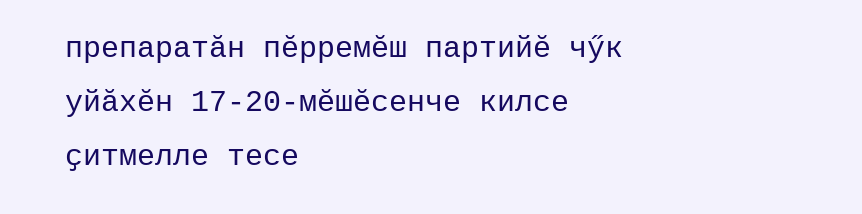препаратӑн пӗрремӗш партийӗ чӳк уйӑхӗн 17-20-мӗшӗсенче килсе ҫитмелле тесе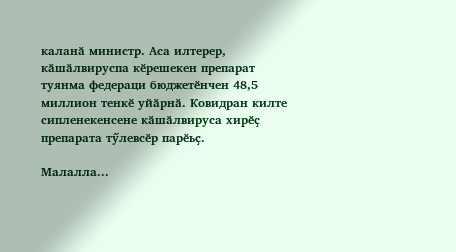каланӑ министр. Аса илтерер, кӑшӑлвируспа кӗрешекен препарат туянма федераци бюджетӗнчен 48,5 миллион тенкӗ уйӑрнӑ. Ковидран килте сипленекенсене кӑшӑлвируса хирӗҫ препарата тӳлевсӗр парӗьҫ.

Малалла...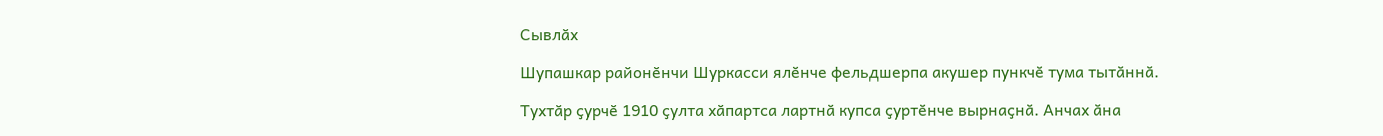Сывлӑх

Шупашкар районӗнчи Шуркасси ялӗнче фельдшерпа акушер пункчӗ тума тытӑннӑ.

Тухтӑр ҫурчӗ 1910 ҫулта хӑпартса лартнӑ купса ҫуртӗнче вырнаҫнӑ. Анчах ӑна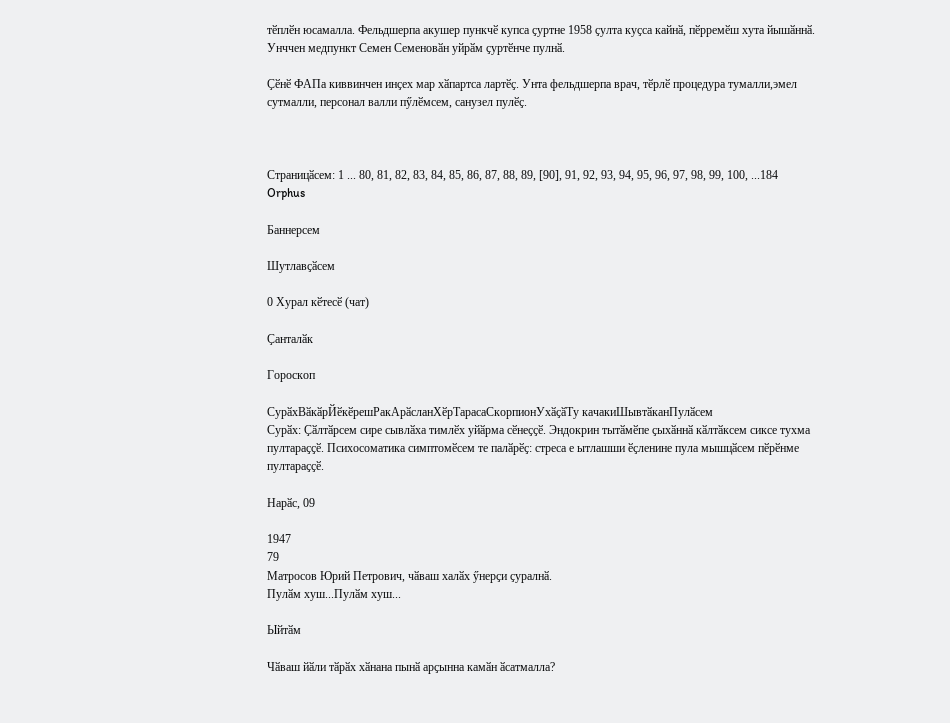тӗплӗн юсамалла. Фельдшерпа акушер пункчӗ купса ҫуртне 1958 ҫулта куҫса кайнӑ, пӗрремӗш хута йышӑннӑ. Унччен медпункт Семен Семеновӑн уйрӑм ҫуртӗнче пулнӑ.

Ҫӗнӗ ФАПа киввинчен инҫех мар хӑпартса лартӗҫ. Унта фельдшерпа врач, тӗрлӗ процедура тумалли,эмел сутмалли, персонал валли пӳлӗмсем, санузел пулӗҫ.



Страницӑсем: 1 ... 80, 81, 82, 83, 84, 85, 86, 87, 88, 89, [90], 91, 92, 93, 94, 95, 96, 97, 98, 99, 100, ...184
Orphus

Баннерсем

Шутлавҫӑсем

0 Хурал кӗтесӗ (чат)

Ҫанталӑк

Гороскоп

СурӑхВӑкӑрЙӗкӗрешРакАрӑсланХӗрТарасаСкорпионУхӑҫӑТу качакиШывтӑканПулӑсем
Сурӑх: Ҫӑлтӑрсем сире сывлӑха тимлӗх уйӑрма сӗнеҫҫӗ. Эндокрин тытӑмӗпе ҫыхӑннӑ кӑлтӑксем сиксе тухма пултараҫҫӗ. Психосоматика симптомӗсем те палӑрӗҫ: стреса е ытлашши ӗҫленине пула мышцӑсем пӗрӗнме пултараҫҫӗ.

Нарӑс, 09

1947
79
Матросов Юрий Петрович, чӑваш халӑх ӳнерҫи ҫуралнӑ.
Пулӑм хуш...Пулӑм хуш...

Ыйтӑм

Чӑваш йӑли тӑрӑх хӑнана пынӑ арҫынна камӑн ӑсатмалла?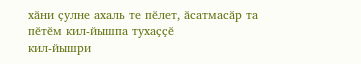хӑни ҫулне ахаль те пӗлет, ӑсатмасӑр та
пӗтӗм кил-йышпа тухаҫҫӗ
кил-йышри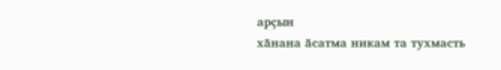арҫын
хӑнана ӑсатма никам та тухмасть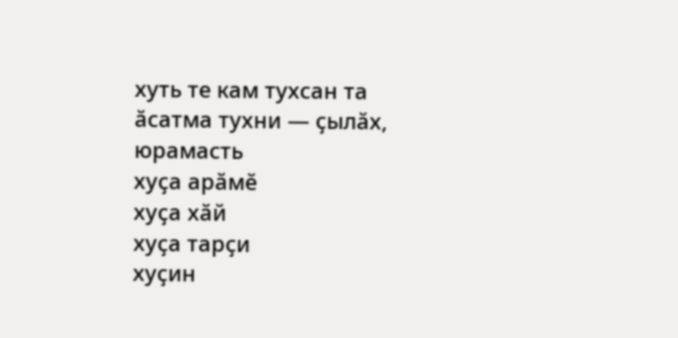хуть те кам тухсан та
ӑсатма тухни — ҫылӑх, юрамасть
хуҫа арӑмӗ
хуҫа хӑй
хуҫа тарҫи
хуҫин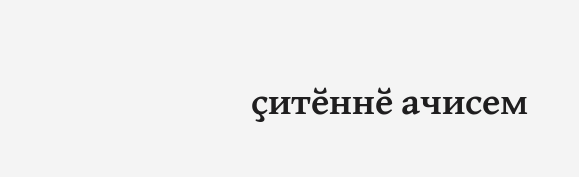ҫитӗннӗ ачисем